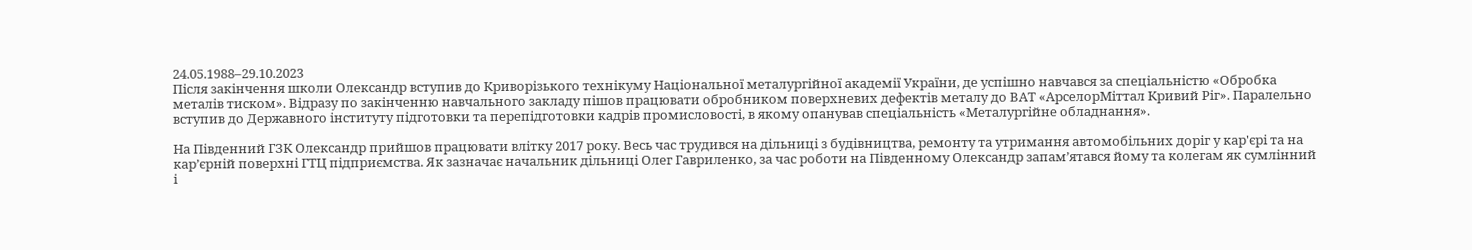24.05.1988–29.10.2023
Після закінчення школи Олександр вступив до Криворізького технікуму Національної металургійної академії України, де успішно навчався за спеціальністю «Обробка металів тиском». Відразу по закінченню навчального закладу пішов працювати обробником поверхневих дефектів металу до ВАТ «АрселорМіттал Кривий Ріг». Паралельно вступив до Державного інституту підготовки та перепідготовки кадрів промисловості, в якому опанував спеціальність «Металургійне обладнання».

На Південний ГЗК Олександр прийшов працювати влітку 2017 року. Весь час трудився на дільниці з будівництва, ремонту та утримання автомобільних доріг у кар'єрі та на кар’єрній поверхні ГТЦ підприємства. Як зазначає начальник дільниці Олег Гавриленко, за час роботи на Південному Олександр запам’ятався йому та колегам як сумлінний і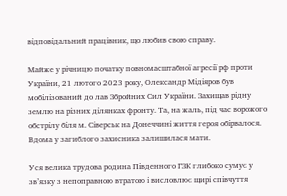відповідальний працівник, що любив свою справу.

Майже у річницю початку повномасштабної агресії рф проти України, 21 лютого 2023 року, Олександр Мідіяров був мобілізований до лав Збройних Сил України. Захищав рідну землю на різних ділянках фронту. Та, на жаль, під час ворожого обстрілу біля м. Сіверськ на Донеччині життя героя обірвалося. Вдома у загиблого захисника залишилася мати.

Уся велика трудова родина Південного ГЗК глибоко сумує у зв’язку з непоправною втратою і висловлює щирі співчуття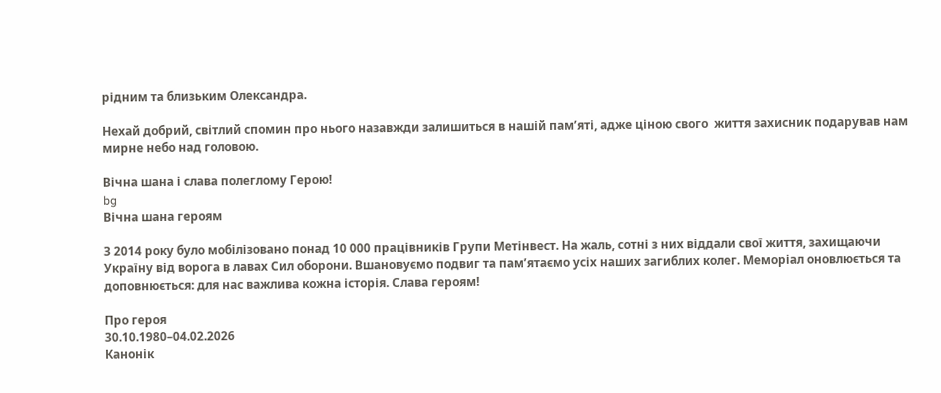рідним та близьким Олександра.

Нехай добрий, світлий спомин про нього назавжди залишиться в нашій пам’яті, адже ціною свого  життя захисник подарував нам мирне небо над головою.

Вічна шана і слава полеглому Герою!
bg
Вічна шана героям

З 2014 року було мобілізовано понад 10 000 працівників Групи Метінвест. На жаль, сотні з них віддали свої життя, захищаючи Україну від ворога в лавах Сил оборони. Вшановуємо подвиг та пам’ятаємо усіх наших загиблих колег. Меморіал оновлюється та доповнюється: для нас важлива кожна історія. Слава героям!

Про героя
30.10.1980–04.02.2026
Канонік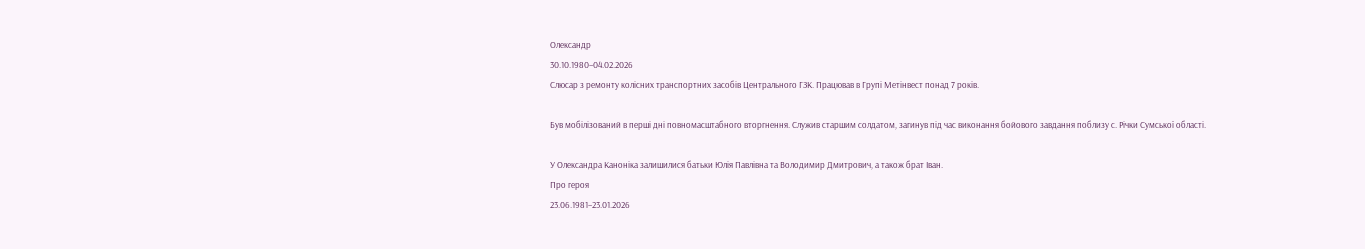Олександр
30.10.1980–04.02.2026
Слюсар з ремонту колісних транспортних засобів Центрального ГЗК. Працював в Групі Метінвест понад 7 років.

Був мобілізований в перші дні повномасштабного вторгнення. Служив старшим солдатом, загинув під час виконання бойового завдання поблизу с. Річки Сумської області.

У Олександра Каноніка залишилися батьки Юлія Павлівна та Володимир Дмитрович, а також брат Іван.
Про героя
23.06.1981–23.01.2026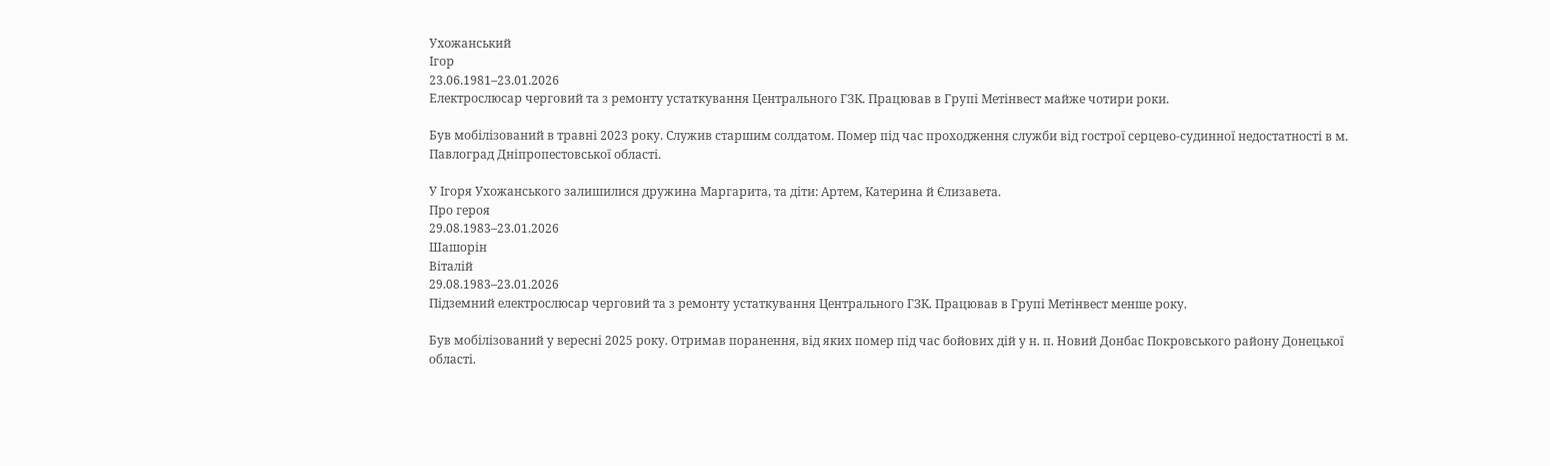Ухожанський
Ігор
23.06.1981–23.01.2026
Електрослюсар черговий та з ремонту устаткування Центрального ГЗК. Працював в Групі Метінвест майже чотири роки.

Був мобілізований в травні 2023 року. Служив старшим солдатом. Помер під час проходження служби від гострої серцево-судинної недостатності в м. Павлоград Дніпропестовської області.

У Ігоря Ухожанського залишилися дружина Маргарита, та діти: Артем, Катерина й Єлизавета.
Про героя
29.08.1983–23.01.2026
Шашорін
Віталій
29.08.1983–23.01.2026
Підземний електрослюсар черговий та з ремонту устаткування Центрального ГЗК. Працював в Групі Метінвест менше року.

Був мобілізований у вересні 2025 року. Отримав поранення, від яких помер під час бойових дій у н. п. Новий Донбас Покровського району Донецької області.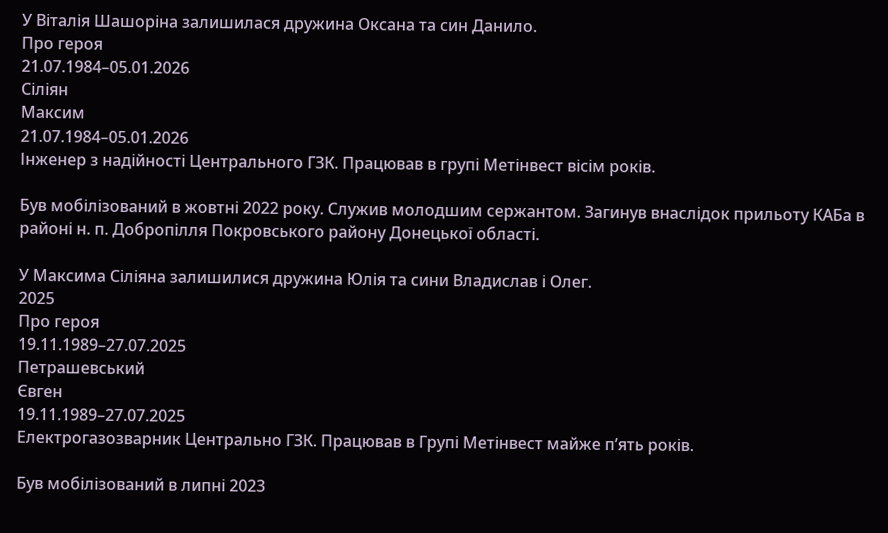У Віталія Шашоріна залишилася дружина Оксана та син Данило.
Про героя
21.07.1984–05.01.2026
Сіліян
Максим
21.07.1984–05.01.2026
Інженер з надійності Центрального ГЗК. Працював в групі Метінвест вісім років.

Був мобілізований в жовтні 2022 року. Служив молодшим сержантом. Загинув внаслідок прильоту КАБа в районі н. п. Добропілля Покровського району Донецької області.

У Максима Сіліяна залишилися дружина Юлія та сини Владислав і Олег.
2025
Про героя
19.11.1989–27.07.2025
Петрашевський
Євген
19.11.1989–27.07.2025
Електрогазозварник Центрально ГЗК. Працював в Групі Метінвест майже п’ять років.

Був мобілізований в липні 2023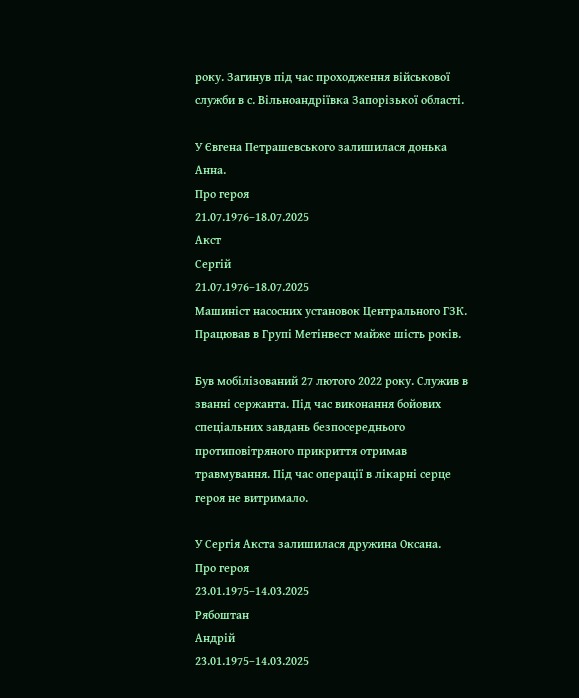року. Загинув під час проходження військової служби в с. Вільноандріївка Запорізької області.

У Євгена Петрашевського залишилася донька Анна.
Про героя
21.07.1976–18.07.2025
Акст
Сергій
21.07.1976–18.07.2025
Машиніст насосних установок Центрального ГЗК. Працював в Групі Метінвест майже шість років.

Був мобілізований 27 лютого 2022 року. Служив в званні сержанта. Під час виконання бойових спеціальних завдань безпосереднього протиповітряного прикриття отримав травмування. Під час операції в лікарні серце героя не витримало.

У Сергія Акста залишилася дружина Оксана.
Про героя
23.01.1975–14.03.2025
Рябоштан
Андрій
23.01.1975–14.03.2025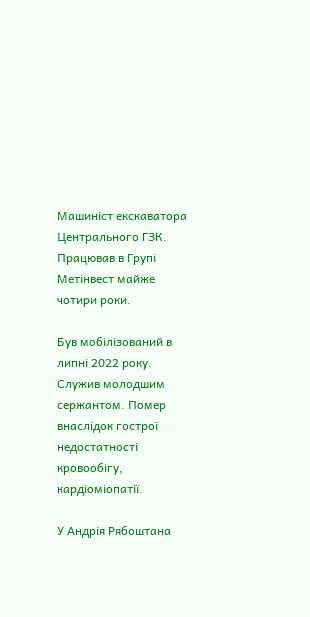Машиніст екскаватора Центрального ГЗК. Працював в Групі Метінвест майже чотири роки.

Був мобілізований в липні 2022 року. Служив молодшим сержантом. Помер внаслідок гострої недостатності кровообігу, кардіоміопатії.

У Андрія Рябоштана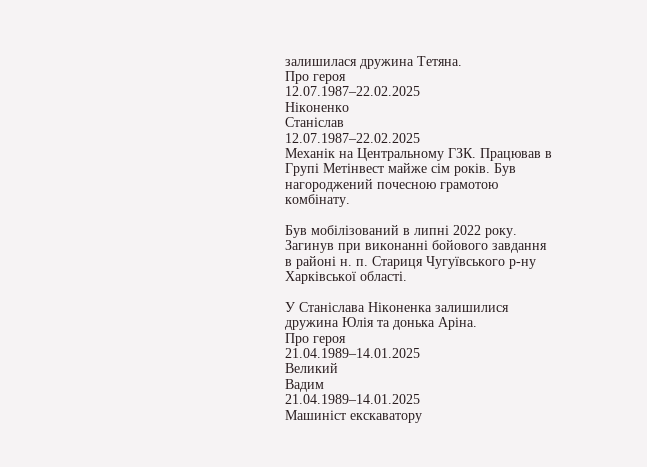залишилася дружина Тетяна.
Про героя
12.07.1987–22.02.2025
Ніконенко
Станіслав
12.07.1987–22.02.2025
Механік на Центральному ГЗК. Працював в Групі Метінвест майже сім років. Був нагороджений почесною грамотою комбінату.

Був мобілізований в липні 2022 року. Загинув при виконанні бойового завдання в районі н. п. Стариця Чугуївського р-ну Харківської області.

У Станіслава Ніконенка залишилися дружина Юлія та донька Аріна.
Про героя
21.04.1989–14.01.2025
Великий
Вадим
21.04.1989–14.01.2025
Машиніст екскаватору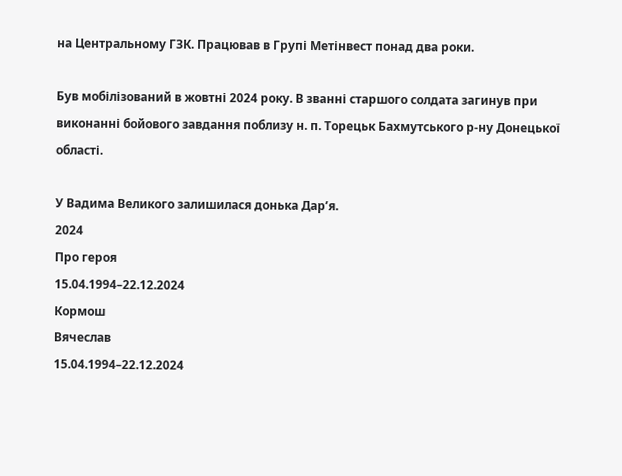на Центральному ГЗК. Працював в Групі Метінвест понад два роки.

Був мобілізований в жовтні 2024 року. В званні старшого солдата загинув при виконанні бойового завдання поблизу н. п. Торецьк Бахмутського р-ну Донецької області.

У Вадима Великого залишилася донька Дар’я.
2024
Про героя
15.04.1994–22.12.2024
Кормош
Вячеслав
15.04.1994–22.12.2024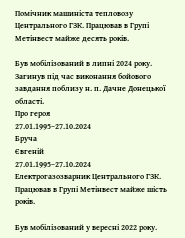Помічник машиніста тепловозу Центрального ГЗК. Працював в Групі Метінвест майже десять років.

Був мобілізований в липні 2024 року. Загинув під час виконання бойового завдання поблизу н. п. Дачне Донецької області.
Про героя
27.01.1995–27.10.2024
Бруча
Євгеній
27.01.1995–27.10.2024
Електрогазозварник Центрального ГЗК. Працював в Групі Метінвест майже шість років.

Був мобілізований у вересні 2022 року.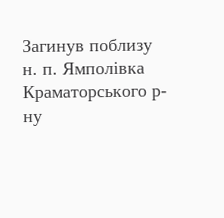Загинув поблизу н. п. Ямполівка Краматорського р-ну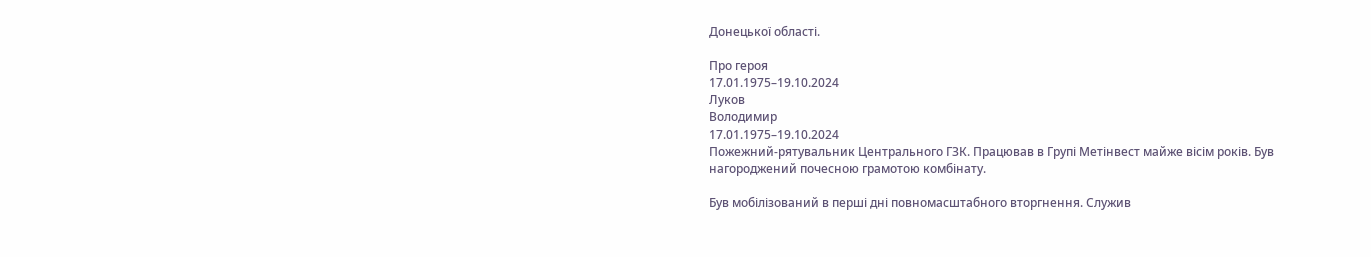Донецької області.

Про героя
17.01.1975–19.10.2024
Луков
Володимир
17.01.1975–19.10.2024
Пожежний-рятувальник Центрального ГЗК. Працював в Групі Метінвест майже вісім років. Був нагороджений почесною грамотою комбінату.

Був мобілізований в перші дні повномасштабного вторгнення. Служив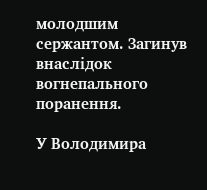молодшим сержантом. Загинув внаслідок вогнепального поранення.

У Володимира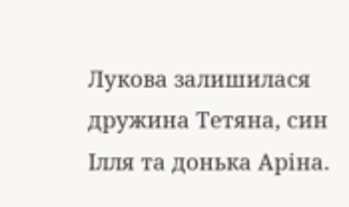Лукова залишилася дружина Тетяна, син Ілля та донька Аріна.